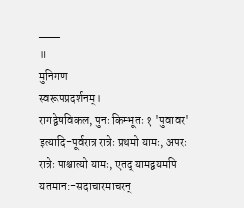___
॥
मुनिगण
स्वरूपप्रदर्शनम्।
रागद्वेषविकल, पुनः किम्भूतः १ 'पुवावर' इत्यादि-पूर्वरात्र रात्रेः प्रथमो यामः, अपरः रात्रेः पाश्चात्यो यामः, एतद् यामद्वयमपि यतमान:-सदाचारमाचरन्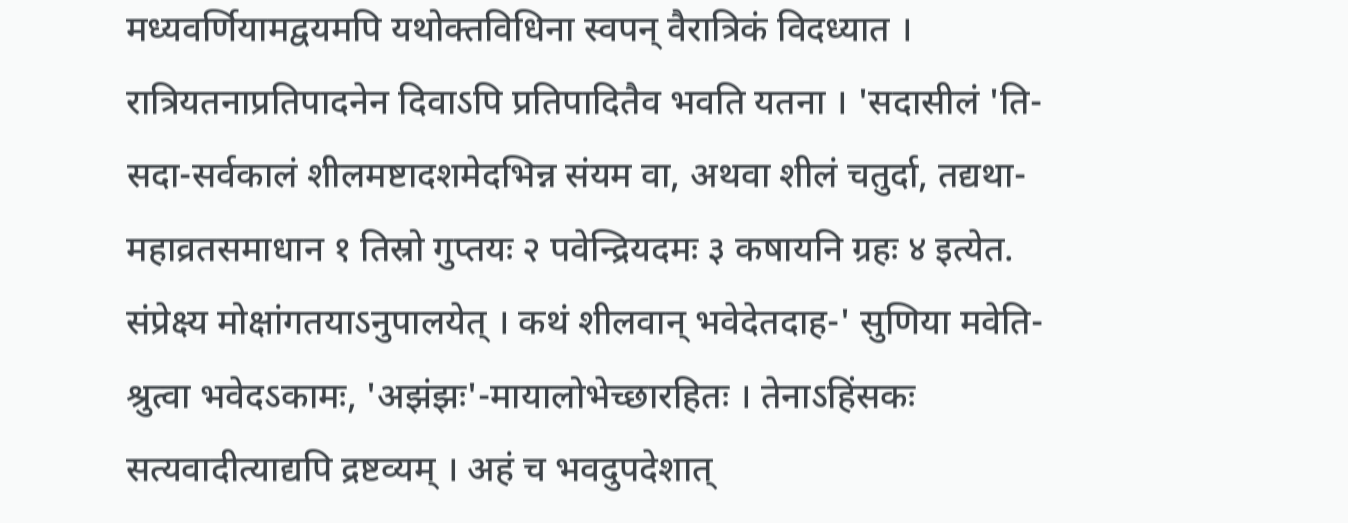मध्यवर्णियामद्वयमपि यथोक्तविधिना स्वपन् वैरात्रिकं विदध्यात । रात्रियतनाप्रतिपादनेन दिवाऽपि प्रतिपादितैव भवति यतना । 'सदासीलं 'ति-सदा-सर्वकालं शीलमष्टादशमेदभिन्न संयम वा, अथवा शीलं चतुर्दा, तद्यथा-महाव्रतसमाधान १ तिस्रो गुप्तयः २ पवेन्द्रियदमः ३ कषायनि ग्रहः ४ इत्येत. संप्रेक्ष्य मोक्षांगतयाऽनुपालयेत् । कथं शीलवान् भवेदेतदाह-' सुणिया मवेति-श्रुत्वा भवेदऽकामः, 'अझंझः'-मायालोभेच्छारहितः । तेनाऽहिंसकः सत्यवादीत्याद्यपि द्रष्टव्यम् । अहं च भवदुपदेशात्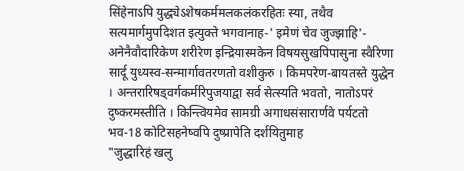सिंहेनाऽपि युद्ध्येऽशेषकर्ममलकलंकरहितः स्या, तथैव सत्यमार्गमुपदिशत इत्युक्ते भगवानाह-' इमेणं चेव जुज्झाहि'- अनेनैवौदारिकेण शरीरेण इन्द्रियास्मकेन विषयसुखपिपासुना स्वैरिणा सार्दू युध्यस्व-सन्मार्गावतरणतो वशीकुरु । किमपरेण-बायतस्ते युद्धेन । अन्तरारिषड्वर्गकर्मरिपुजयाद्वा सर्व सेत्स्यति भवतो, नातोऽपरं दुष्करमस्तीति । किन्त्वियमेव सामग्री अगाधसंसारार्णवे पर्यटतो भव-18 कोटिसहनेष्वपि दुष्प्रापेति दर्शयितुमाह
"जुद्धारिहं खलु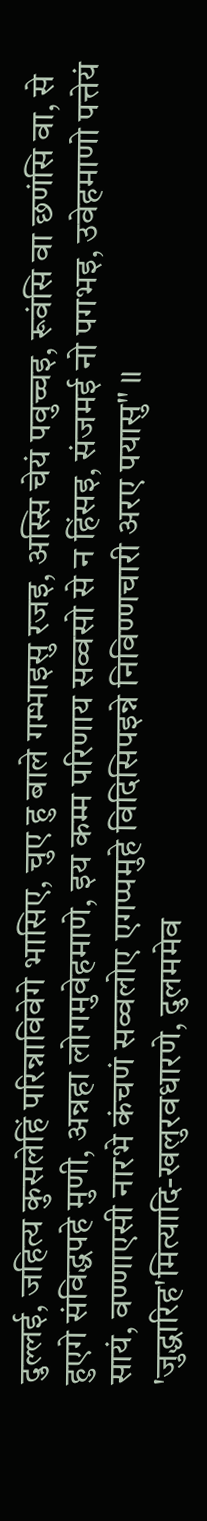दुल्लई, जहित्य कुसलेहिं परिन्नाविवेगे भासिए, चुए हु बाले गम्भाइसु रजइ, अस्सि चेयं पवुच्चइ, रूवंसि वा छणंसि वा, से हुएगे संविद्धपहे मुणी, अन्नहा लोगमुवेहमाणे, इय कम्म परिणाय सव्वसो से न हिंसइ, संजमई नो पगभइ, उवेहमाणो पत्तेयं सायं, वण्णाएसी नारभे कंचणं सव्वलोए एगप्पमुहे विदिसिपइन्ने निविण्णचारी अरए पयासु" ॥
'जुद्धारिह'मित्यादि-खलुरवधारणे, दुलममेव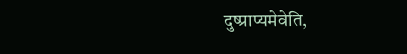दुष्प्राप्यमेवेति,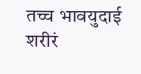तच्च भावयुदाई शरीरं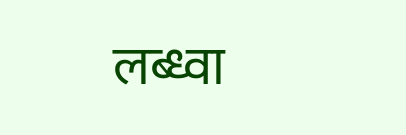लब्ध्वा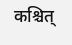कश्चित्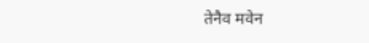तेनैव मवेन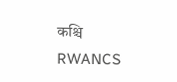कश्चि
RWANCS